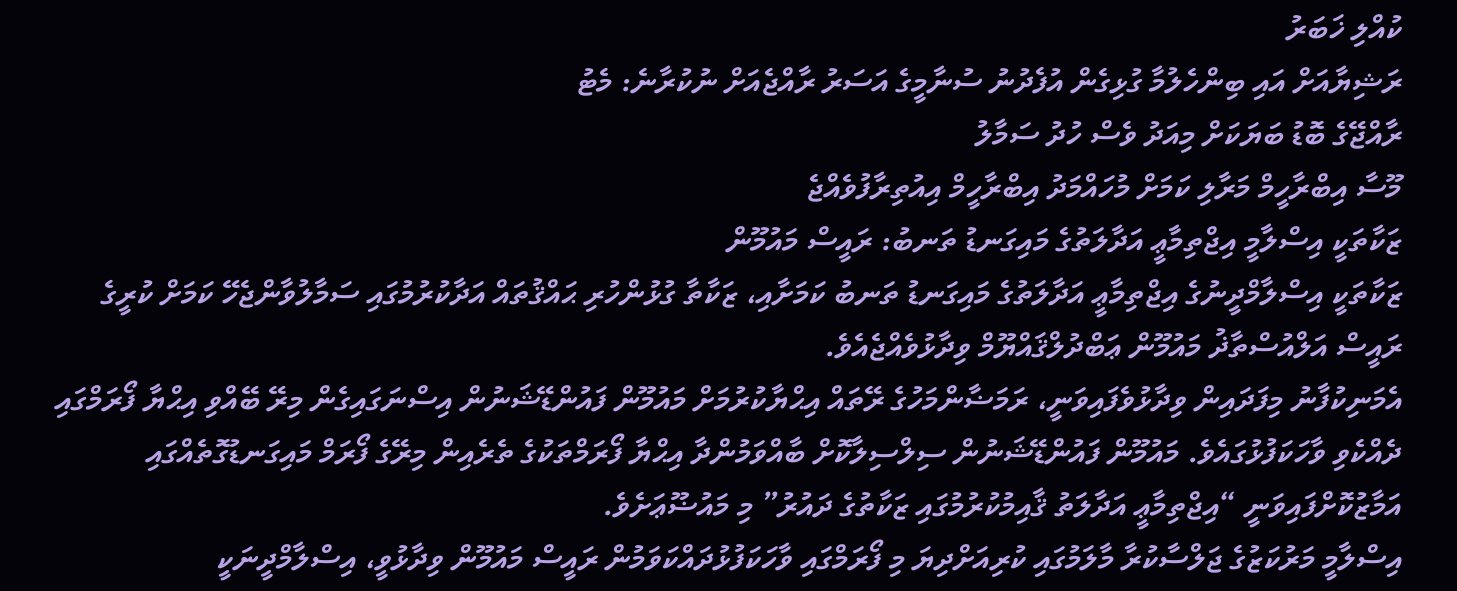ކުއްލި ޚަބަރު
ރަޝިޔާއަށް އައި ބިންހެލުމާ ގުޅިގެން އުފެދުނު ސުނާމީގެ އަސަރު ރާއްޖެއަށް ނުކުރާނެ: މެޓު
ރާއްޖޭގެ ބޮޑު ބަޔަކަށް މިއަދު ވެސް ހުދު ސަމާލު
މޫސާ އިބްރާހީމް މަރާލި ކަމަށް މުހައްމަދު އިބްރާހީމް އިއުތިރާފުވެއްޖެ
ޒަކާތަކީ އިސްލާމީ އިޖްތިމާޢީ އަދާލަތުގެ މައިގަނޑު ތަނބު: ރައީސް މައުމޫން
ޒަކާތަކީ އިސްލާމްދީނުގެ އިޖްތިމާޢީ އަދާލަތުގެ މައިގަނޑު ތަނބު ކަމަށާއި، ޒަކާތާ ގުޅުންހުރި ޙައްޤުތައް އަދާކުރުމުގައި ސަމާލުވާންޖެހޭ ކަމަށް ކުރީގެ ރައީސް އަލްއުސްތާޛު މައުމޫން ޢަބްދުލްޤައްޔޫމް ވިދާޅުވެއްޖެއެވެ.
އެމަނިކުފާނު މިފަދައިން ވިދާޅުވެފައިވަނީ، ރަމަޟާންމަހުގެ ރޭތައް އިޙްޔާކުރުމަށް މައުމޫން ފައުންޑޭޝަނުން އިސްނަގައިގެން މިރޭ ބޭއްވި އިޙްޔާ ފޯރަމްގައި ދެއްކެވި ވާހަކަފުޅުގައެވެ. މައުމޫން ފައުންޑޭޝަނުން ސިލްސިލާކޮށް ބާއްވަމުންދާ އިޙްޔާ ފޯރަމްތަކުގެ ތެރެއިން މިރޭގެ ފޯރަމް މައިގަނޑުގޮތެއްގައި އަމާޒުކޮށްފައިވަނީ “އިޖްތިމާޢީ އަދާލަތު ޤާއިމުކުރުމުގައި ޒަކާތުގެ ދައުރު” މި މައުޟޫޢަށެވެ.
އިސްލާމީ މަރުކަޒުގެ ޖަލްސާކުރާ މާލަމުގައި ކުރިއަށްދިޔަ މި ފޯރަމްގައި ވާހަކަފުޅުދައްކަވަމުން ރައީސް މައުމޫން ވިދާޅުވީ، އިސްލާމްދީނަކީ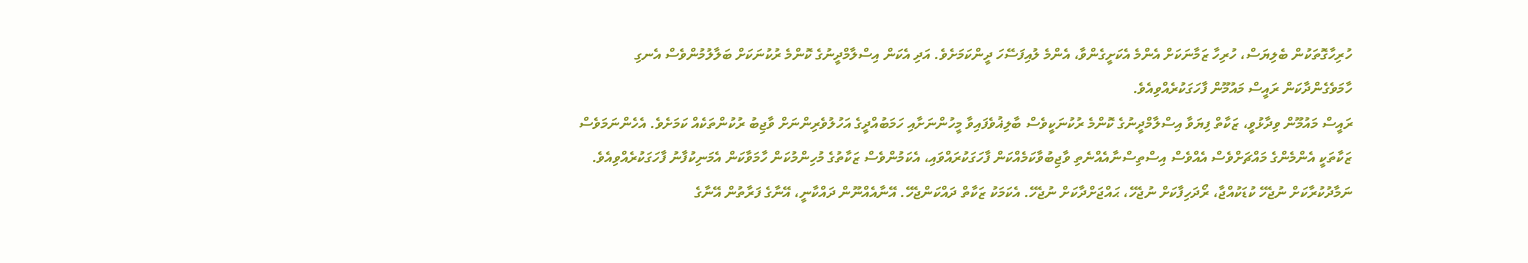ހުރިހާގޮތަކުން ބެލިޔަސް، ހުރިހާ ޒަމާނަކަށް އެންމެ އެކަށީގެންވާ، އެންމެ ލުއިފަސޭހަ ދީންކަމަށެވެ. އަދި އެކަން އިސްލާމްދީނުގެ ކޮންމެ ރުކުނަކަށް ބަލާލުމުންވެސް އެނގި ހާމަވެގެންދާކަން ރައީސް މައުމޫން ފާހަގަކުރެއްވިއެވެ.
ރައީސް މައުމޫން ވިދާޅުވީ، ޒަކާތް ފިޔަވާ އިސްލާމްދީނުގެ ކޮންމެ ރުކުނަކީވެސް ބާލިޣުވެފައިވާ މީހުންނަށާއި ހަމަބުއްދީގެ އަހުލުވެރިންނަށް ވާޖިބު ރުކުންތަކެއް ކަމަށެވެ. އެހެންނަމަވެސް ޒަކާތަކީ އެންމެންގެ މައްޗަށްވެސް އެއްވެސް އިސްތިސްނާއެއްނެތި ވާޖިބުވާކަމެއްކަން ފާހަގަކުރައްވައި، އެކަމުންވެސް ޒަކާތުގެ މުހިންމުކަން ހާމަވާކަން އެމަނިކުފާނު ފާހަގަކުރެއްވިއެވެ.
ނަމާދުކުރާކަށް ނުޖެހޭ ކުޑަކުއްޖާ، ރޯދަހިފާކަށް ނުޖެހޭ، ޙައްޖަށްދާކަށް ނުޖެހޭ. އެކަމަކު ޒަކާތް ދައްކަންޖެހޭ. އޭނާއެއްނޫން ދައްކާނީ، އޭނާގެ ފަރާތުން އޭނާގެ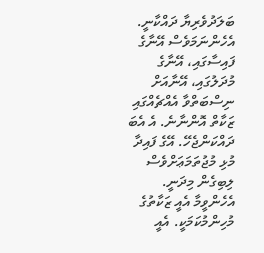ބަލަދުވެރިޔާ ދައްކާނީ. އެހެންނަމަވެސް އޭނާގެ ފައިސާގައި، އޭނާގެ މުދަލުގައި، އޭނާއަށް ނިސްބަތްވާ އެއްޗެއްގައި ޒަކާތް އޮންނާނެ. އެ އެބަ ދައްކަންޖެހޭ. އޭގެ ފައިދާ މުޅި މުޖުތަމަޢަށްވެސް ލިބިގެން މިދަނީ. އެހެންވީމާ އެއީ ޒަކާތުގެ މުހިންމުކަމަކީ. އެއީ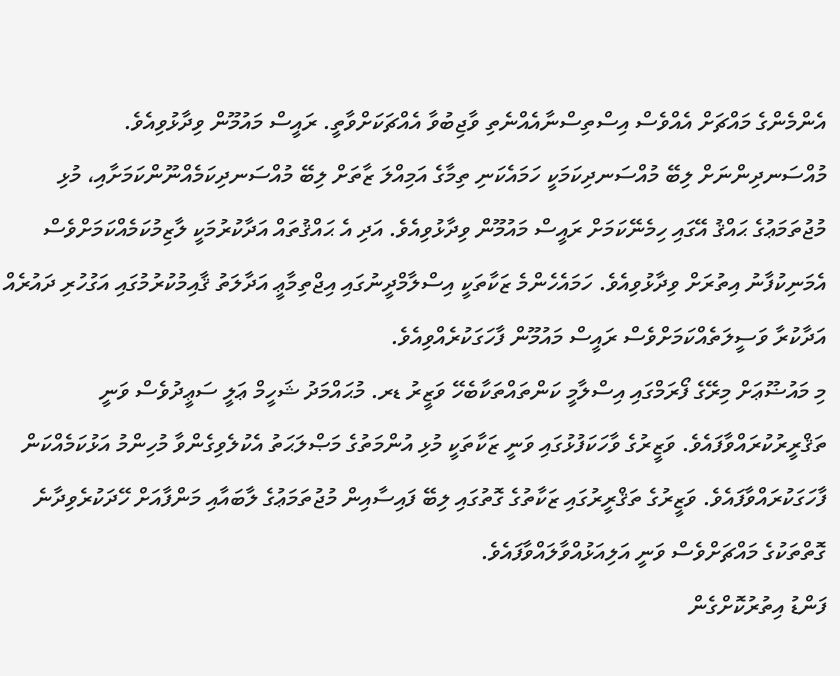އެންމެންގެ މައްޗަށް އެއްވެސް އިސްތިސްނާއެއްނެތި ވާޖިބުވާ އެއްޗަކަށްވާތީ. ރައީސް މައުމޫން ވިދާޅުވިއެވެ.
މުއްސަނދިންނަށް ލިބޭ މުއްސަނދިކަމަކީ ހަމައެކަނި ތިމާގެ އަމިއްލަ ޒާތަށް ލިބޭ މުއްސަނދިކަމެއްނޫންކަމަށާއި، މުޅި މުޖުތަމަޢުގެ ޙައްޤު އޭގައި ހިމެނޭކަމަށް ރައީސް މައުމޫން ވިދާޅުވިއެވެ. އަދި އެ ޙައްޤުތައް އަދާކުރުމަކީ ލާޒިމުކަމެއްކަމަށްވެސް އެމަނިކުފާނު އިތުރަށް ވިދާޅުވިއެވެ. ހަމައެހެންމެ ޒަކާތަކީ އިސްލާމްދީނުގައި އިޖްތިމާޢީ އަދާލަތު ޤާއިމުކުރުމުގައި އަގުހުރި ދައުރެއް އަދާކުރާ ވަސީލަތެއްކަމަށްވެސް ރައީސް މައުމޫން ފާހަގަކުރެއްވިއެވެ.
މި މައުޟޫޢަށް މިރޭގެ ފޯރަމްގައި އިސްލާމީ ކަންތައްތަކާބެހޭ ވަޒީރު ޑރ. މުޙައްމަދު ޝަހީމް ޢަލީ ސަޢީދުވެސް ވަނީ ތަޤްރީރުކުރައްވާފައެވެ. ވަޒީރުގެ ވާހަކަފުޅުގައި ވަނީ ޒަކާތަކީ މުޅި އުންމަތުގެ މަޞްލަޙަތު އެކުލެވިގެންވާ މުހިންމު އަޅުކަމެއްކަން ފާހަގަކުރައްވާފައެވެ. ވަޒީރުގެ ތަޤްރީރުގައި ޒަކާތުގެ ގޮތުގައި ލިބޭ ފައިސާއިން މުޖުތަމަޢުގެ ލާބައާއި މަންފާއަށް ހޭދަކުރެވިދާނެ ގޮތްތަކުގެ މައްޗަށްވެސް ވަނީ އަލިއަޅުއްވާލައްވާފައެވެ.
ފަންޑު އިތުރުކޮށްގެން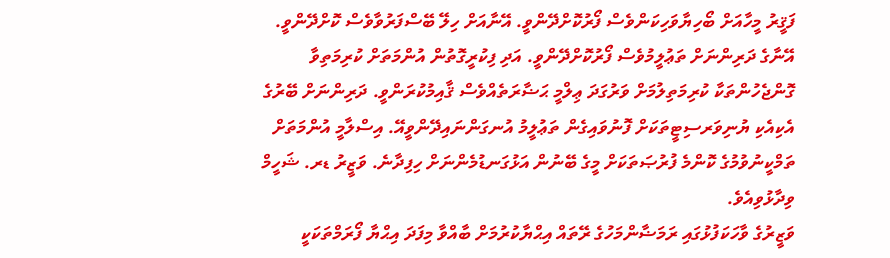ފަޤީރު މީހާއަށް ބޯހިޔާވަހިކަންވެސް ފޯރުކޮށްދޭންވީ. އޭނާއަށް ހިލޭ ބޭސްފަރުވާވެސް ކޮށްދޭންވީ. އޭނާގެ ދަރިންނަށް ތަޢުލީމުވެސް ފޯރުކޮށްދޭންވީ. އަދި ފިކުރީގޮތުން އުންމަތަށް ކުރިމަތިވާ ގޮންޖެހުންތަކާ ކުރިމަތިލުމަށް ވަރުގަދަ ޢިލްމީ ޙަޟާރަތެއްވެސް ޤާއިމުކުރަންވީ. ދަރިންނަށް ބޭރުގެ އެކިއެކި ޔުނިވަރސިޓީތަކަށް ފޮނުވައިގެން ތަޢުލީމު އުނގަންނައިދޭންވީއޭ. އިސްލާމީ އުންމަތަށް ތަމްކީނުވުމުގެ ކޮންމެ ފުރުޞަތަކަށް މީގެ ބޭނުން އަޅުގަނޑުމެންނަށް ހިފިދާނެ. ވަޒީރު ޑރ. ޝަހީމް ވިދާޅުވިއެވެ.
ވަޒީރުގެ ވާހަކަފުޅުގައި ރަމަޟާންމަހުގެ ރޭތައް އިޙްޔާކުރުމަށް ބާއްވާ މިފަދަ އިޙްޔާ ފޯރަމްތަކަކީ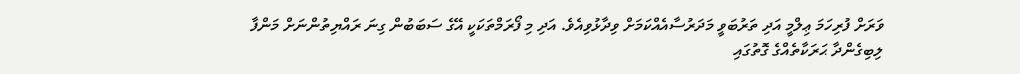ވަރަށް ފުރިހަމަ ޢިލްމީ އަދި ތަރުބަވީ މަދަރުސާއެއްކަމަށް ވިދާޅުވިއެވެ. އަދި މި ފޯރަމްތަކަކީ އޭގެ ސަބަބުން ގިނަ ރައްޔިތުންނަށް މަންފާ ލިބިގެންދާ ޙަރަކާތެއްގެ ގޮތުގައި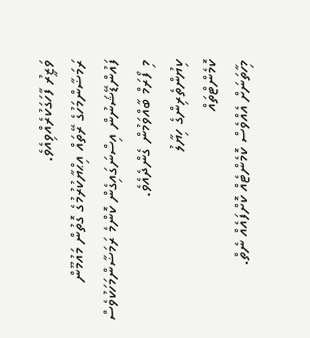ވަޒީރު ފާހަގަކުރެއްވިއެވެ.
ރަމަޟާންމަހުގެ ރޭތައް އިޙްޔާކުރުމުގެ ގޮތުން މައުމޫން ފައުންޑޭޝަނުން އިސްނަގައިގެން ކޮންމެ ރަމަޟާންމަހަކުވެސް މި ފޯރަމް ބާއްވަމުން ގެންދެއެވެ.
ކިޔުންތެރިންގެ ހިޔާލު
ކޮމެންޓްތައް
މިހާތަނަށް އެއްވެސް ކޮމެންޓެއް ކޮށްފައެއް ނެތް.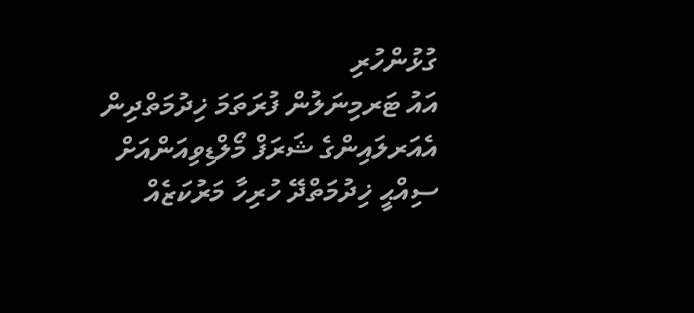ގުޅުންހުރި
އައު ޓަރމިނަލުން ފުރަތަމަ ޚިދުމަތްދިން އެއަރލައިންގެ ޝަރަފް މޯލްޑިވިއަންއަށް
ސިއްޙީ ޚިދުމަތްދޭ ހުރިހާ މަރުކަޒެއް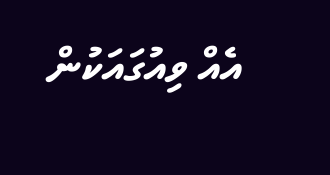އެއް ވިއުގައަކުން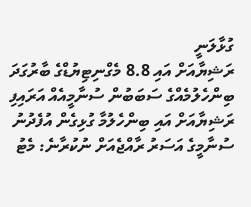ގުޅާލަނީ
ރަޝިޔާއަށް އައި 8.8 މެގްނިޓިޔުޑްގެ ބާރުގަދަ ބިންހެލުމެއްގެ ސަބަބުން ސުނާމީއެއް އަރައިފި
ރަޝިޔާއަށް އައި ބިންހެލުމާ ގުޅިގެން އުފެދުނު ސުނާމީގެ އަސަރު ރާއްޖެއަށް ނުކުރާނެ: މެޓު